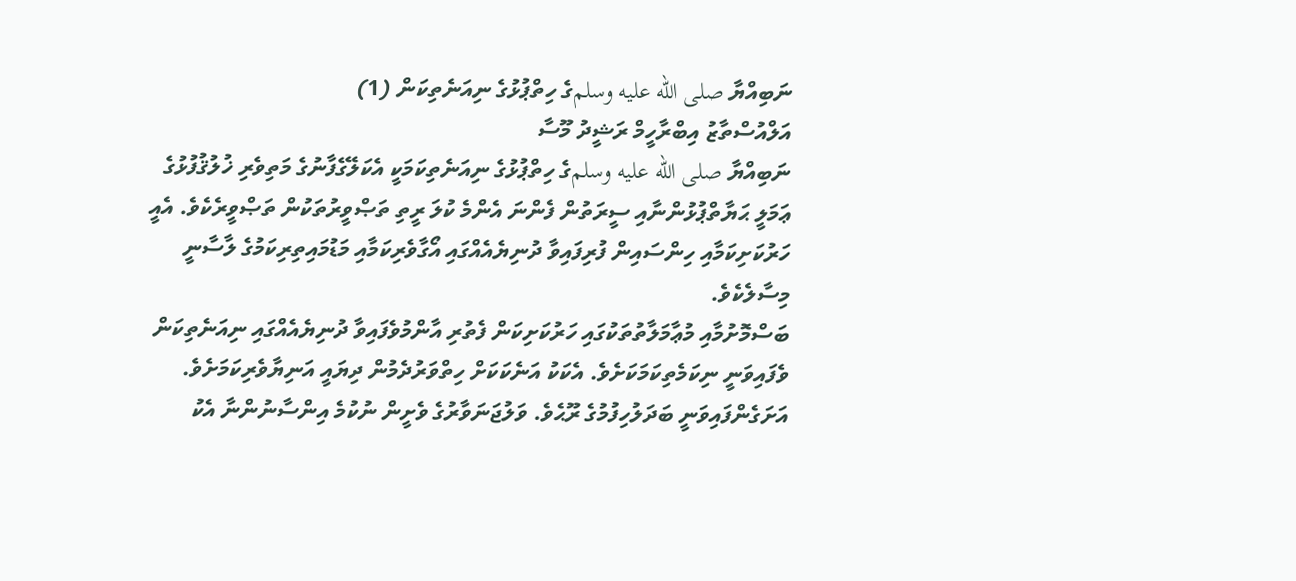ނަބިއްޔާ صلى الله عليه وسلمގެ ހިތްޕުޅުގެ ނިއަނެތިކަން (1)
އަލްއުސްތާޒު އިބްރާހީމް ރަޝީދު މޫސާ
ނަބިއްޔާ صلى الله عليه وسلمގެ ހިތްޕުޅުގެ ނިއަނެތިކަމަކީ އެކަލޭގެފާނުގެ މަތިވެރި ޚުލުޤުފުޅުގެ ޢަމަލީ ޙަޔާތްޕުޅުންނާއި ސީރަތުން ފެންނަ އެންމެ ކުލަ ރީތި ތަޞްވީރުތަކުން ތަޞްވީރެކެވެ. އެއީ ހަރުކަށިކަމާއި ހިންސައިން ފުރިފައިވާ ދުނިޔެއެއްގައި އޯގާވެރިކަމާއި މަޑުމައިތިރިކަމުގެ ލާސާނީ މިސާލެކެވެ.
ބަސްމޮށުމާއި މުޢާމަލާތުތަކުގައި ހަރުކަށިކަން ފެތުރި އާންމުވެފައިވާ ދުނިޔެއެއްގައި ނިއަނެތިކަން ވެފައިވަނީ ނިކަމެތިކަމަކަށެވެ. އެކަކު އަނެކަކަށް ހިތްވަރުދެމުން ދިޔައީ އަނިޔާވެރިކަމަށެވެ. އަށަގެންފައިވަނީ ބަދަލުހިފުމުގެ ރޫޙެވެ. ވަލުޖަނަވާރުގެ ވެށީން ނުކުމެ އިންސާނުންނާ އެކު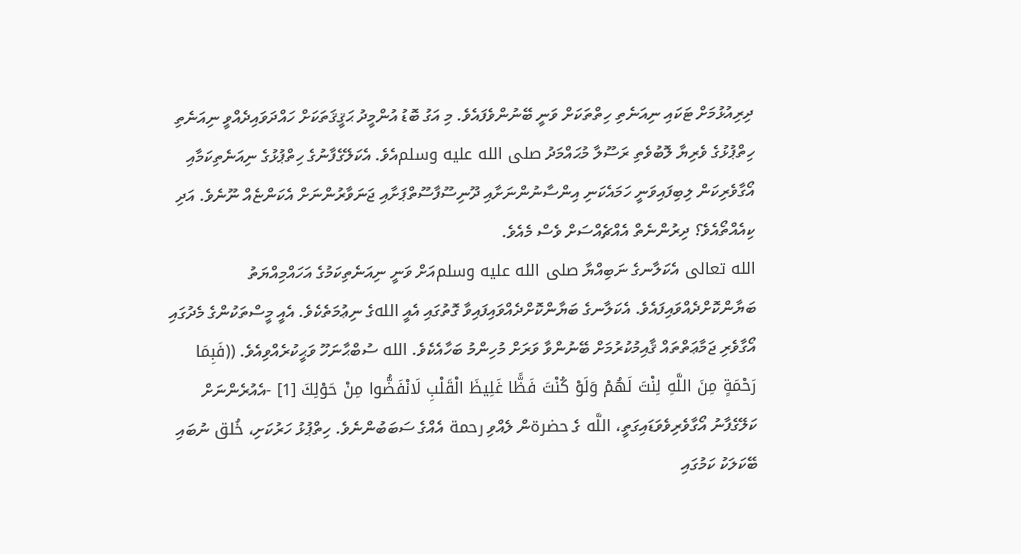ދިރިއުޅުމަށް ޓަކައި ނިއަނެތި ހިތްތަކަށް ވަނީ ބޭނުންވެފައެވެ. މި އަގު ބޮޑު އުންމީދު ޙަޤީޤަތަކަށް ހައްދަވައިދެއްވީ ނިއަނެތި ހިތްޕުޅުގެ ވެރިޔާ ލޮބުވެތި ރަސޫލާ މުޙައްމަދު صلى الله عليه وسلمއެވެ. އެކަލޭގެފާނުގެ ހިތްޕުޅުގެ ނިއަނެތިކަމާއި އޯގާވެރިކަން ލިބިފައިވަނީ ހަމައެކަނި އިންސާނުންނަށާއި ދޫނިސޫފާސޫތްޕަށާއި ޖަނަވާރުންނަށް އެކަންޏެއް ނޫނެވެ. އަދި ކިއެއްތޯއެވެ؟ ދިރުންނެތް އެއްޗެއްސަށް ވެސް މެއެވެ.
الله تعالى އެކަލާނގެ ނަބިއްޔާ صلى الله عليه وسلمއަށް ވަނީ ނިއަނެތިކަމުގެ އަހައްމިއްޔަތު ބަޔާންކޮށްދެއްވައިފައެވެ. އެކަލާނގެ ބަޔާންކޮށްދެއްވައިފައިވާ ގޮތުގައި އެއީ اللهގެ ނިޢުމަތެކެވެ. އެއީ މީސްތަކުންގެ މެދުގައި އޯގާވެރި ޖަމާޢަތްތައް ޤާއިމުކުރުމަށް ބޭނުންވާ ވަރަށް މުހިންމު ބަހާއެކެވެ. الله ސުބްޙާނަހޫ ވަޙީކުރެއްވިއެވެ. ((فَبِمَا رَحْمَةٍ مِنَ اللَّهِ لِنْتَ لَهُمْ وَلَوْ كُنْتَ فَظًّا غَلِيظَ الْقَلْبِ لَانْفَضُّوا مِنْ حَوْلِكَ [1] -އެއުރެންނަށް ކަލޭގެފާނު އޯގާވެރިވެވަޑައިގަތީ، اللَّه ގެ حضرةން ލެއްވި رحمة އެއްގެ ސަބަބުންނެވެ. ހިތްޕުޅު ހަރުކަށި، خُلق ނުބައި ބޭކަލަކު ކަމުގައި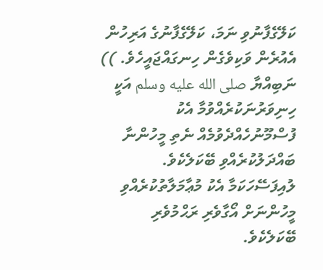ކަލޭގެފާނުވި ނަމަ، ކަލޭގެފާނުގެ އަރިހުން އެއުރެން ވަކިވެގެން ހިނގައްޖައީހެވެ. ))
ނަބިއްޔާ صلى الله عليه وسلم އަކީ ހިނިވަރުނަކުރެއްވުމާ އެކު ފުސްމޫނުހެއްދެވުމެއް ނެތި މީހުންނާ ބައްދަލުކުރެއްވި ބޭކަލެކެވެ. ލުއިފަސޭހަކަމާ އެކު މުޢާމަލާތުކުރެއްވި މީހުންނަށް އޯގާވެރި ރަޙްމުވެރި ބޭކަލެކެވެ.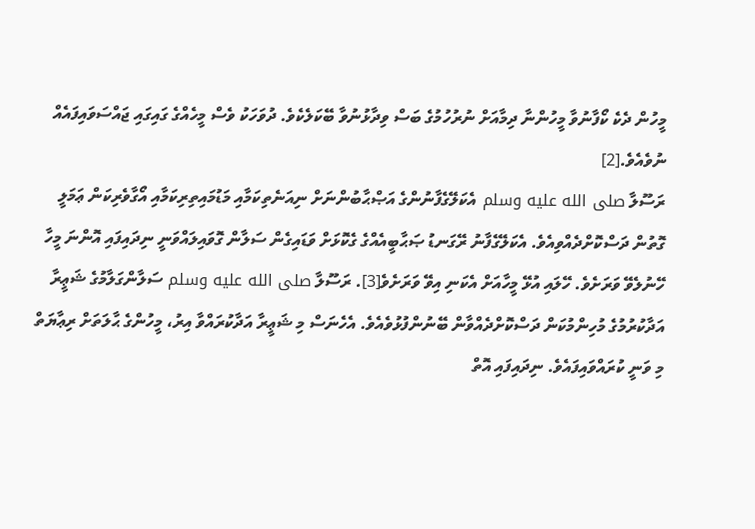މީހުން ދެކެ ކޯފާނުވާ މީހުންނާ ދިމާއަށް ނުރުހުމުގެ ބަސް ވިދާޅުނުވާ ބޭކަލެކެވެ. ދުވަހަކު ވެސް މީހެއްގެ ގައިގައި ޖައްސަވައިފައެއް ނުވެއެވެ.[2]
ރަސޫލާ صلى الله عليه وسلم އެކަލޭގެފާނުންގެ އަޞްޙާބުންނަށް ނިއަނެތިކަމާއި މަޑުމައިތިރިކަމާއި އޯގާވެރިކަން ޢަމަލީ ގޮތުން ދަސްކޮށްދެއްވިއެވެ. އެކަލޭގެފާނު ރޭގަނޑު ޞަޙާބީއެއްގެ ގެކޮޅަށް ވަޑައިގެން ސަލާން ގޮވައިލައްވަނީ ނިދައިފައި އޮންނަ މީހާ ހޭނުލެވޭ ވަރަށެވެ. ހޭލައި އުޅޭ މީހާއަށް އެކަނި އިވޭ ވަރަށެވެ[3]. ރަސޫލާ صلى الله عليه وسلم ސަލާންގަލާމުގެ ޝަޢީރާ އަދާކުރުމުގެ މުހިންމުކަން ދަސްކޮށްދެއްވާން ބޭނުންފުޅުވެއެވެ. އެހެނަސް މި ޝަޢީރާ އަދާކުރައްވާ އިރު، މީހުންގެ ޙާލަތަށް ރިޢާޔަތް މި ވަނީ ކުރައްވައިފައެވެ. ނިދައިފައި އޮތް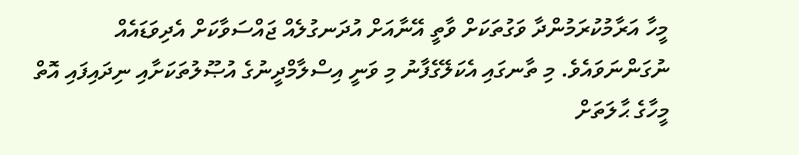މީހާ އަރާމުކުރަމުންދާ ވަގުތަކަށް ވާތީ އޭނާއަށް އުދަނގުލެއް ޖައްސަވާކަށް އެދިވަޑައެއް ނުގަންނަވައެވެ. މި ތާނގައި އެކަލޭގެފާނު މި ވަނީ އިސްލާމްދީނުގެ އުޞޫލުތަކަށާއި ނިދައިފައި އޮތް މީހާގެ ޙާލަތަށް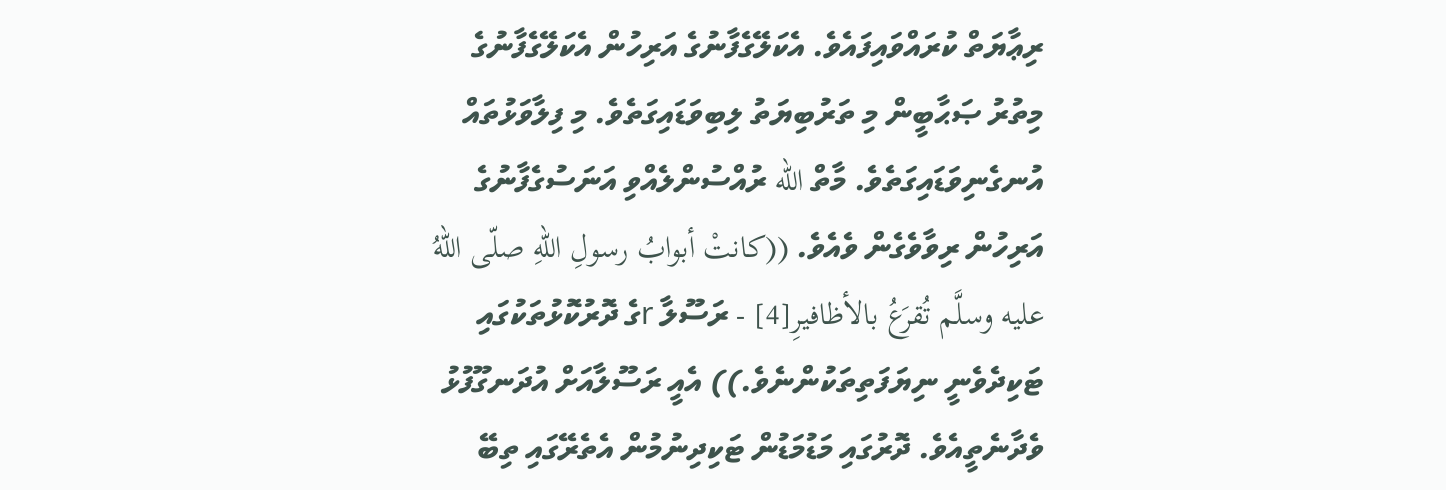ރިޢާޔަތް ކުރައްވައިފައެވެ. އެކަލޭގެފާނުގެ އަރިހުން އެކަލޭގެފާނުގެ މިތުރު ޞަޙާބީން މި ތަރުބިޔަތު ލިބިވަޑައިގަތެވެ. މި ފިލާވަޅުތައް އުނގެނިވަޑައިގަތެވެ. މާތް الله ރުއްސުންލެއްވި އަނަސުގެފާނުގެ އަރިހުން ރިވާވެގެން ވެއެވެ. ((كانتْ أبوابُ رسولِ اللهِ صلّى اللهُ عليه وسلَّم تُقرَعُ بالأظافيرِ[4] - ރަސޫލާ rގެ ދޮރުކޮޅުތަކުގައި ޓަކިދެވެނީ ނިޔަފަތިތަކުންނެވެ.)) އެއީ ރަސޫލާއަށް އުދަނގޫފުޅު ވެދާނެތީއެވެ. ދޮރުގައި މަޑުމަޑުން ޓަކިދިނުމުން އެތެރޭގައި ތިބޭ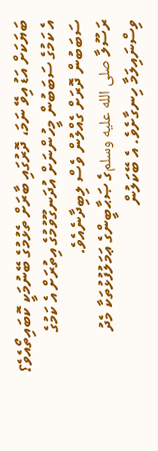ބަޔަކަށް އަޑު އިވޭ ނަމަ، ދޮރުގައި ބާރަށް ތެޅުމުގެ ބޭނުމަކީ ކޮބައިތޯއެވެ؟ އެ ކަމުގެ ސަބަބުން މީހުންނަށް އުދަނގޫވުމުގެ އިތުރަށް އެ ކަމުގެ ސަބަބުން ދޮރަށް ގެއްލުން ވެސް ލިބިދާނެއެވެ.
ރަސޫލާ صلى الله عليه وسلمގެ ޞަޙާބީންގެ ޢަމަލުފުޅުތަކާ މެދު ވިސްނައިލަމާ ހިނގާށެވެ. އެ ބޭކަލުން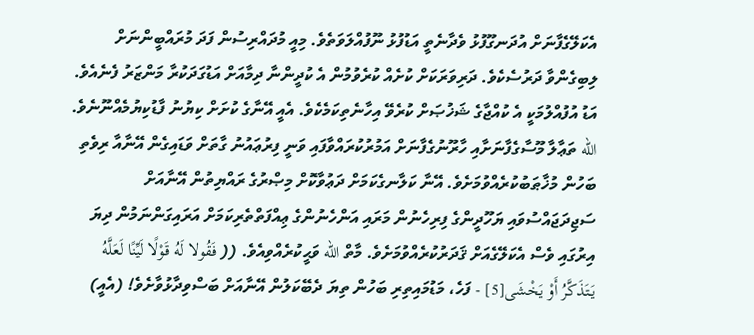އެކަލޭގެފާނަށް އުދަނގޫފުޅު ވެދާނެތީ އަޑުފުޅު ނޫފުއްލަވަތެވެ. މިއީ މުދައްރިސުން ފަދަ މުރައްބީންނަށް ލިބިގެންވާ ދަރުސެކެވެ. ދަރިވަރަކަށް ކުށެއް ކުރެވުމުން އެ ކުދީންނާ ދިމާއަށް އަޑުގަދަކުރާ މަންޒަރު ފެނެއެވެ. އަޑު އުފުއްލުމަކީ އެ ކުއްޖާގެ ޝަޚުޞަށް ކުރެވޭ އިހާނެތިކަމެކެވެ. އެއީ އޭނާގެ ކުށަށް ކިޔުނު ފާޑުކިޔުމެއްނޫނެވެ. الله ތަޢާލާ މޫސާގެފާނަށާއި ހާރޫނުގެފާނަށް އަމުރުކުރައްވާފައި ވަނީ ފިރުޢައުނު ގާތަށް ވަޑައިގެން އޭނާއާ ރިވެތި ބަހުން މުޚާޠަބުކުރެއްވުމަށެވެ. އޭނާ ކަލާނގެކަމަށް ދަޢުވާކޮށް މިޞްރުގެ ރައްޔިތުން އޭނާއަށް ސަޖިދަޖައްސުވައި ޔަހޫދީންގެ ފިރިހެނުން މަރައި އަންހެނުންގެ ޢިއްފަތްތެރިކަމަށް އަރައިގަންނަމުން ދިޔަ އިރުގައި ވެސް އެކަލޭގެއަށް ޤަދަރުކުރެއްވުމަށެވެ. މާތް الله ވަޙީކުރެއްވިއެވެ. (( فَقُولا لَهُ قَوْلًا لَيِّنًا لَعَلَّهُ يَتَذَكَّرُ أَوْ يَخْشَى[5] - ފަހެ، މަޑުމައިތިރި ބަހުން ތިޔަ ދެބޭކަލުން އޭނާއަށް ބަސްވިދާޅުވާށެވެ! (އެއީ)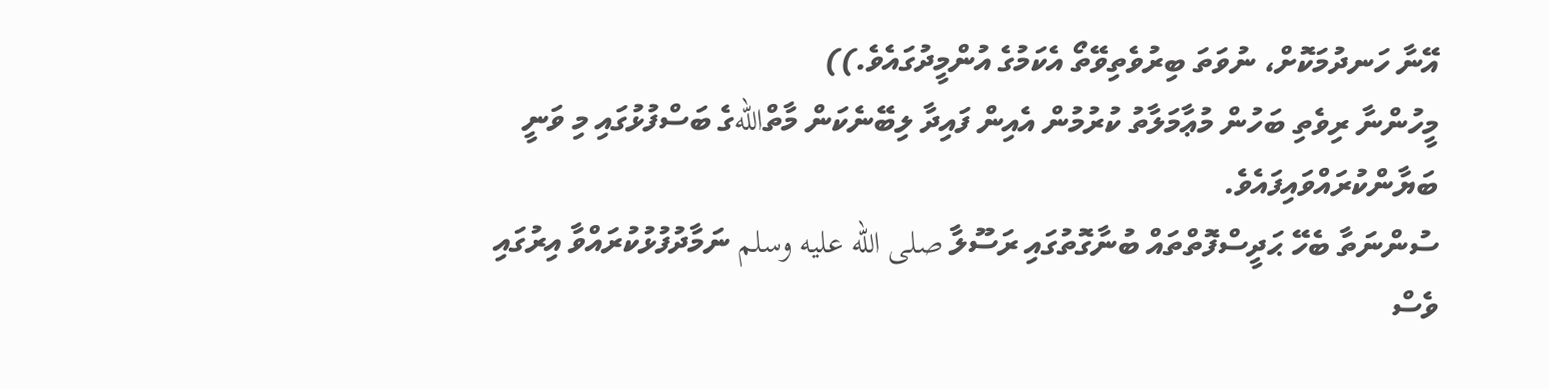އޭނާ ހަނދުމަކޮށް، ނުވަތަ ބިރުވެތިވޭތޯ އެކަމުގެ އުންމީދުގައެވެ.))
މީހުންނާ ރިވެތި ބަހުން މުޢާމަލާތު ކުރުމުން އެއިން ފައިދާ ލިބޭނެކަން މާތްاللهގެ ބަސްފުޅުގައި މި ވަނީ ބަޔާންކުރައްވައިފައެވެ.
ސުންނަތާ ބެހޭ ޙަދީސްފޮތްތައް ބުނާގޮތުގައި ރަސޫލާ صلى الله عليه وسلم ނަމާދުފުޅުކުރައްވާ އިރުގައި ވެސް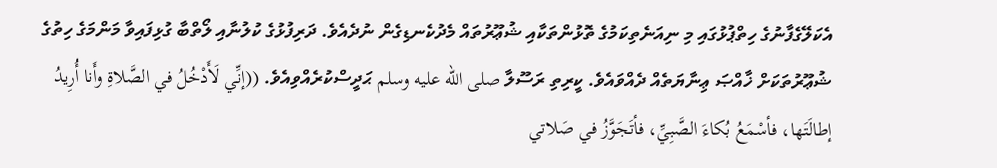އެކަލޭގެފާނުގެ ހިތްޕުޅުގައި މި ނިއަނެތިކަމުގެ ތޮޅުންތަކާއި ޝުޢޫރުތައް މެދުކެނޑިގެން ނުދެއެވެ. ދަރިފުޅުގެ ކުލުނާއި ލޯތްބާ ގުޅިފައިވާ މަންމަގެ ހިތުގެ ޝުޢޫރުތަކަށް ޚާއްޞަ ޢިނާޔަތެއް ދެއްވައެވެ. ކީރިތި ރަސޫލާ صلى الله عليه وسلم ޙަދީސްކުރެއްވިއެވެ. ((إنِّي لَأَدْخُلُ في الصَّلاةِ وأَنا أُرِيدُ إطالَتَها، فأسْمَعُ بُكاءَ الصَّبِيِّ، فأتَجَوَّزُ في صَلاتي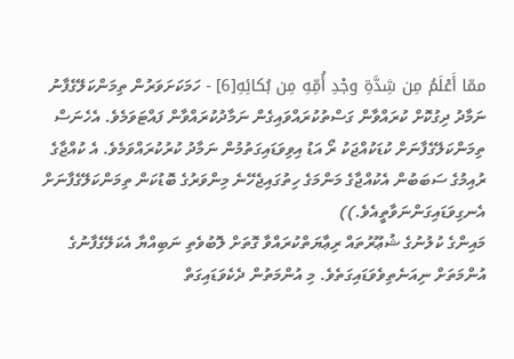ممّا أَعْلَمُ مِن شِدَّةِ وجْدِ أُمِّهِ مِن بُكائِهِ[6] - ހަމަކަށަވަރުން ތިމަންކަލޭގެފާނު ނަމާދު ދިގުކޮށް ކުރައްވާން ގަސްތުކުރައްވައިގެން ނަމާދުކުރައްވާން ފައްޓަވަމެވެ. އެހެނަސް ތިމަންކަލޭގެފާނަށް ކުޑަކުއްޖަކު ރޯ އަޑު އިވިވަޑައިގަތުމުން ނަމާދު ކުރުކުރައްވަމެވެ. އެ ކުއްޖާގެ ރުއިމުގެ ސަބަބުން އެކުއްޖާގެ މަންމަގެ ހިތުގައިޖެހޭނެ މިންވަރުގެ ބޮޑުކަން ތިމަންކަލޭގެފާނަށް އެނގިވަޑައިގަންނަވާތީއެވެ.))
މައިންގެ ކުލުނުގެ ޝުޢޫރުތައް ރިޢާޔަތްކުރައްވާ ގޮތަށް ލޮބުވެތި ނަބިއްޔާ އެކަލޭގެފާނުގެ އުންމަތަށް ނިއަނެތިވެވަޑައިގަތެވެ. މި އުންމަތުން ދެކެވަޑައިގަތް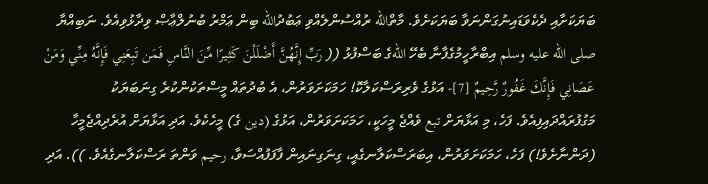ބަޔަކަށާއި ދެކެވަޑައިނުގަންނަވާ ބަޔަކަށެވެ. މާތްالله ރުއްސުންލެއްވި ޢަބުދުالله ބިން ޢަމްރު ބުނުލްޢާޞް ވިދާޅުވިއެވެ. ނަބިއްޔާ صلى الله عليه وسلم އިބްރާހީމުގެފާނާ ބެހޭ اللهގެ ބަސްފުޅު (( رَبِّ إِنَّهُنَّ أَضْلَلْنَ كَثِيرًا مِّنَ النَّاسِ فَمَن تَبِعَنِي فَإِنَّهُ مِنِّي وَمَنْ عَصَانِي فَإِنَّكَ غَفُورٌ رَّحِيمٌ [7]- އަޅުގެ ވެރިރަސްކަލާކޮ! ހަމަކަށަވަރުން، އެ ބުދުތައް މީސްތަކުންކުރެ ގިނަބަޔަކު މަގުފުރައްދައިފިއެވެ. ފަހެ، މި އަޅާޔަށް تبع ވެއްޖެ މީހަކީ، ހަމަކަށަވަރުން، އަޅުގެ (دين ގެ) މީހެކެވެ. އަދި އަޅާޔަށް އުރެދިއްޖެމީހާ (ދަންނާށެވެ!) ފަހެ، ހަމަކަށަވަރުން، އިބަރަސްކަލާނގެއީ، ގިނަގިނައިން ފާފަފުއްސަވާ، رحيم ވަންތަ ރަސްކަލާނގެއެވެ. )). އަދި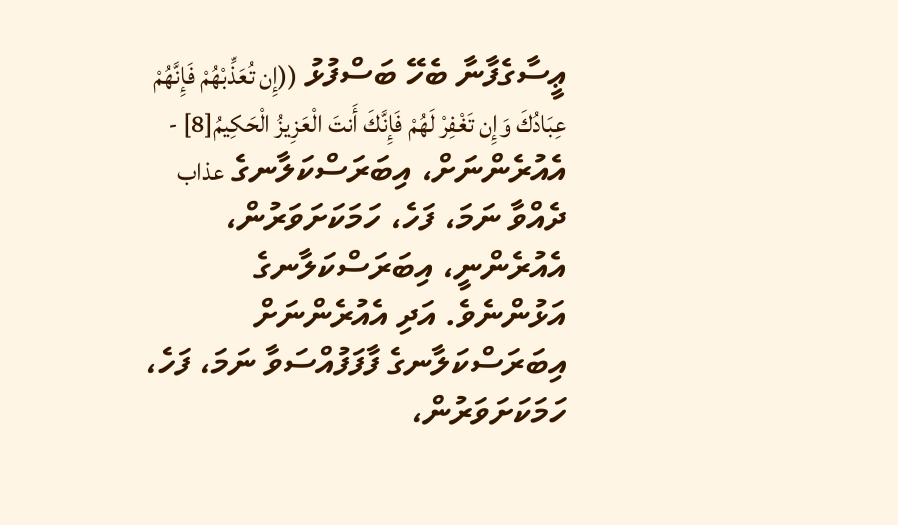ޢީސާގެފާނާ ބެހޭ ބަސްފުޅު ((إِن تُعَذِّبْهُمْ فَإِنَّهُمْ عِبَادُكَ وَإِن تَغْفِرْ لَهُمْ فَإِنَّكَ أَنتَ الْعَزِيزُ الْحَكِيمُ[8] - އެއުރެންނަށް، އިބަރަސްކަލާނގެ عذاب ދެއްވާ ނަމަ، ފަހެ، ހަމަކަށަވަރުން، އެއުރެންނީ، އިބަރަސްކަލާނގެ އަޅުންނެވެ. އަދި އެއުރެންނަށް އިބަރަސްކަލާނގެ ފާފަފުއްސަވާ ނަމަ، ފަހެ، ހަމަކަށަވަރުން،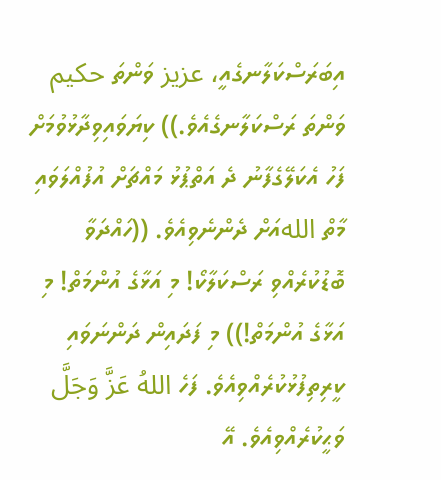އިބަރަސްކަލާނގެއީ، عزيز ވަންތަ حكيم ވަންތަ ރަސްކަލާނގެއެވެ.)) ކިޔަވައިވިދާޅުވުމަށް ފަހު އެކަލޭގެފާނު ދެ އަތްޕުޅު މައްޗަށް އުފުއްލަވައި މާތް اللهއަށް ދެންނެވިއެވެ. ((ހައްދަވާ ބޮޑުކުރެއްވި ރަސްކަލާކޯ! މި އަޅާގެ އުންމަތް! މި އަޅާގެ އުންމަތް!)) މި ފަދައިން ދަންނަވައި ކީރިތިފުޅުކުރެއްވިއެވެ. ފަހެ اللهُ عَزَّ وَجَلَّ ވަޙީކުރެއްވިއެވެ. އޭ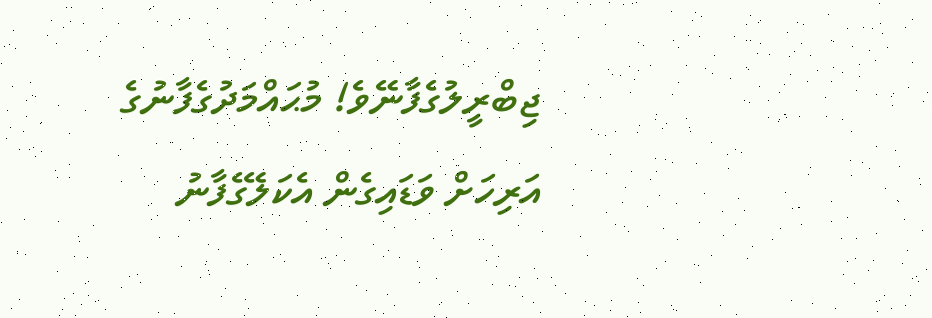ޖިބްރީލުގެފާނޭވެ! މުޙައްމަދުގެފާނުގެ އަރިހަށް ވަޑައިގެން އެކަލޭގެފާނު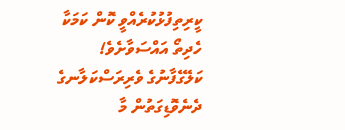ކީރިތިފުޅުކުރެއްވީ ކޮން ކަމަކާ ހެދިތޯ އައްސަވާށެވެ! ކަލޭގެފާނުގެ ވެރިރަސްކަލާނގެ ދެނެވޮޑިގަތުން މާ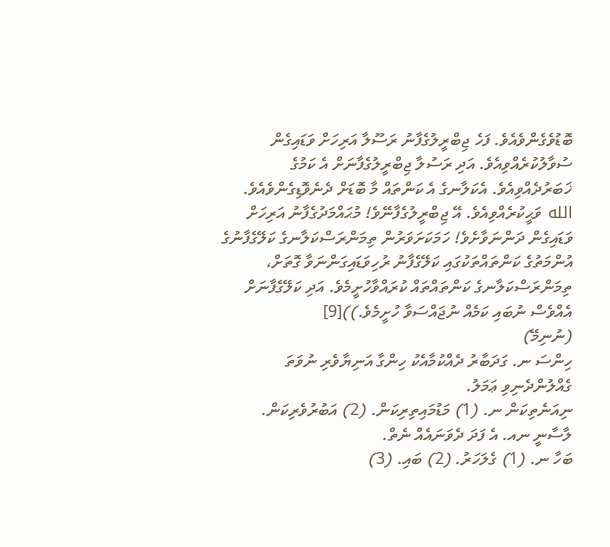ބޮޑުވެގެންވެއެވެ. ފަހެ ޖިބްރީލުގެފާނު ރަސޫލާ އަރިހަށް ވަޑައިގެން ސުވާލުކުރެއްވިއެވެ. އަދި ރަސުލާ ޖިބްރީލުގެފާނަށް އެ ކަމުގެ ޚަބަރުދެއްވިއެވެ. އެކަލާނގެ އެ ކަންތައް މާ ބޮޑަށް ދެނެވޮޑިގެންވެއެވެ. الله ވަޙީކުރެއްވިއެވެ. އޭ ޖިބްރީލުގެފާނޭވެ! މުޙައްމަދުގެފާނު އަރިހަށް ވަޑައިގެން ދަންނަވާށެވެ! ހަމަކަށަވަރުން ތިމަންރަސްކަލާނގެ ކަލޭގެފާނުގެ އުންމަތުގެ ކަންތައްތަކުގައި ކަލޭގެފާނު ރުހިވަޑައިގަންނަވާ ގޮތަށް، ތިމަންރަސްކަލާނގެ ކަންތައްތައް ކުރައްވާހުށީމެވެ. އަދި ކަލޭގެފާނަށް އެއްވެސް ނުބައި ކަމެއް ނުޖައްސަވާ ހުށީމެވެ.))[9]
(ނުނިމޭ)
ހިންސަ ނ. ގަދަބާރު ދެއްކުމާއެކު ހިންގާ އަނިޔާވެރި ނުވަތަ ގެއްލުންދެނިވި ޢަމަލު.
ނިއަނެތިކަން ނ. (1) މަޑުމައިތިރިކަން. (2) އަބުރުވެރިކަން.
ލާސާނީ ނއ. އެ ފަދަ ދެވަނައެއް ނެތް.
ބަހާ ނ. (1) ގެލަހަރު. (2) ބައި. (3)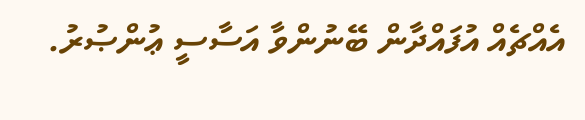އެއްޗެއް އުފައްދާން ބޭނުންވާ އަސާސީ ޢުންޞުރު.